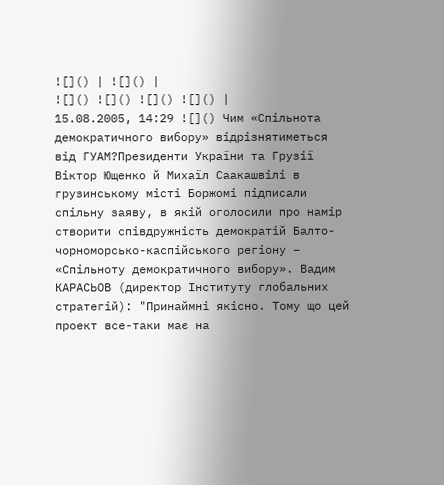![]() | ![]() |
![]() ![]() ![]() ![]() |
15.08.2005, 14:29 ![]() Чим «Спільнота демократичного вибору» відрізнятиметься від ГУАМ?Президенти України та Грузії Віктор Ющенко й Михаїл Саакашвілі в грузинському місті Боржомі підписали спільну заяву, в якій оголосили про намір створити співдружність демократій Балто-чорноморсько-каспійського регіону – «Спільноту демократичного вибору». Вадим КАРАСЬОВ (директор Інституту глобальних стратегій): "Принаймні якісно. Тому що цей проект все-таки має на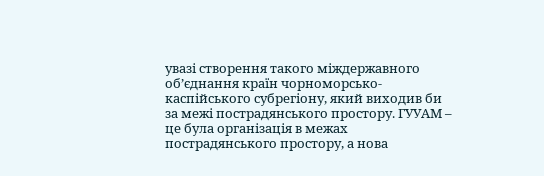увазі створення такого міждержавного об’єднання країн чорноморсько-каспійського субрегіону, який виходив би за межі пострадянського простору. ГУУАМ – це була організація в межах пострадянського простору, а нова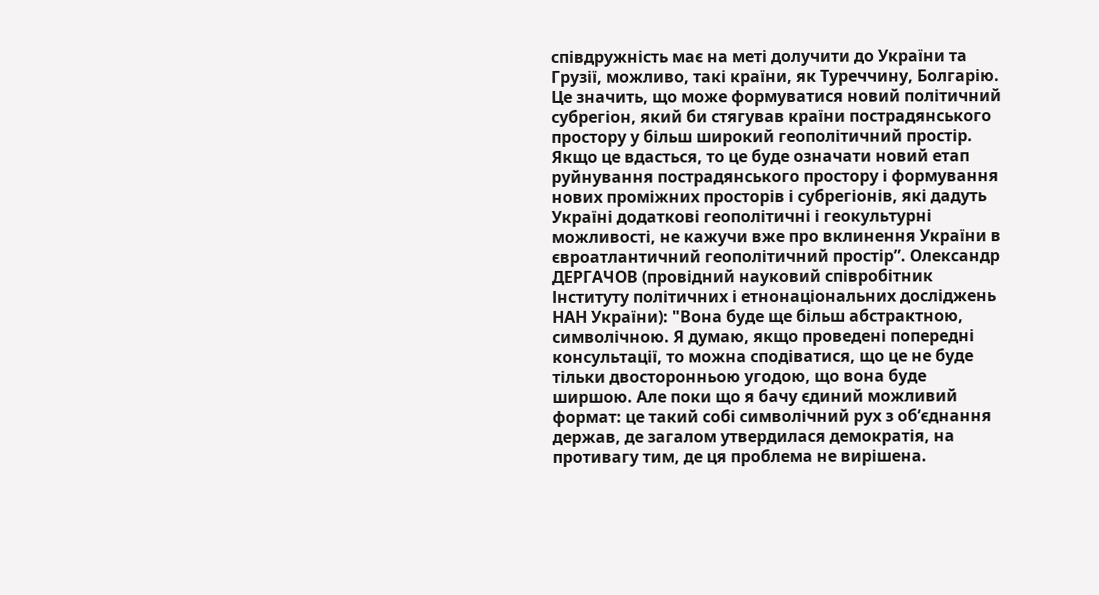співдружність має на меті долучити до України та Грузії, можливо, такі країни, як Туреччину, Болгарію. Це значить, що може формуватися новий політичний субрегіон, який би стягував країни пострадянського простору у більш широкий геополітичний простір. Якщо це вдасться, то це буде означати новий етап руйнування пострадянського простору і формування нових проміжних просторів і субрегіонів, які дадуть Україні додаткові геополітичні і геокультурні можливості, не кажучи вже про вклинення України в євроатлантичний геополітичний простір”. Олександр ДЕРГАЧОВ (провідний науковий співробітник Інституту політичних і етнонаціональних досліджень НАН України): "Вона буде ще більш абстрактною, символічною. Я думаю, якщо проведені попередні консультації, то можна сподіватися, що це не буде тільки двосторонньою угодою, що вона буде ширшою. Але поки що я бачу єдиний можливий формат: це такий собі символічний рух з об’єднання держав, де загалом утвердилася демократія, на противагу тим, де ця проблема не вирішена.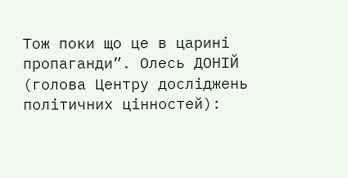Тож поки що це в царині пропаганди”. Олесь ДОНІЙ (голова Центру досліджень політичних цінностей):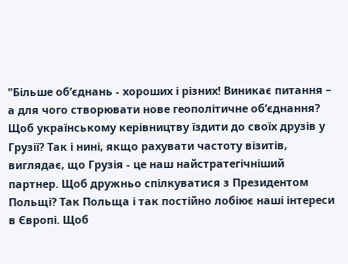"Більше об’єднань - хороших і різних! Виникає питання – а для чого створювати нове геополітичне об’єднання? Щоб українському керівництву їздити до своїх друзів у Грузії? Так і нині, якщо рахувати частоту візитів, виглядає, що Грузія - це наш найстратегічніший партнер. Щоб дружньо спілкуватися з Президентом Польщі? Так Польща і так постійно лобіює наші інтереси в Європі. Щоб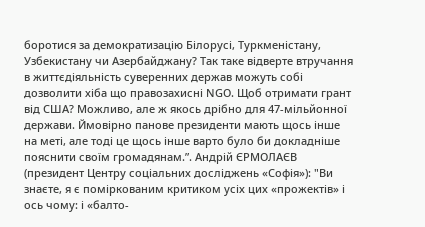боротися за демократизацію Білорусі, Туркменістану, Узбекистану чи Азербайджану? Так таке відверте втручання в життєдіяльність суверенних держав можуть собі дозволити хіба що правозахисні NGО. Щоб отримати грант від США? Можливо, але ж якось дрібно для 47-мільйонної держави. Ймовірно панове президенти мають щось інше на меті, але тоді це щось інше варто було би докладніше пояснити своїм громадянам.”. Андрій ЄРМОЛАЄВ (президент Центру соціальних досліджень «Софія»): "Ви знаєте, я є поміркованим критиком усіх цих «прожектів» і ось чому: і «балто-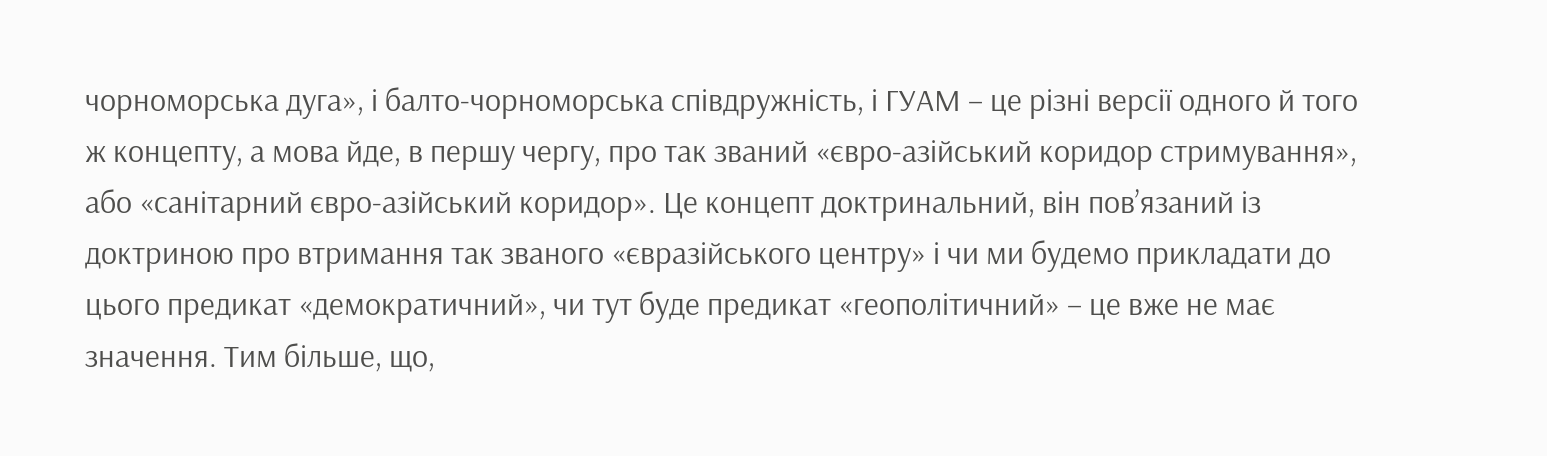чорноморська дуга», і балто-чорноморська співдружність, і ГУАМ – це різні версії одного й того ж концепту, а мова йде, в першу чергу, про так званий «євро-азійський коридор стримування», або «санітарний євро-азійський коридор». Це концепт доктринальний, він пов’язаний із доктриною про втримання так званого «євразійського центру» і чи ми будемо прикладати до цього предикат «демократичний», чи тут буде предикат «геополітичний» – це вже не має значення. Тим більше, що,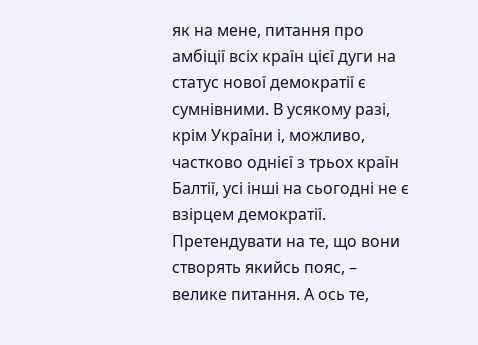як на мене, питання про амбіції всіх країн цієї дуги на статус нової демократії є сумнівними. В усякому разі, крім України і, можливо, частково однієї з трьох країн Балтії, усі інші на сьогодні не є взірцем демократії. Претендувати на те, що вони створять якийсь пояс, – велике питання. А ось те,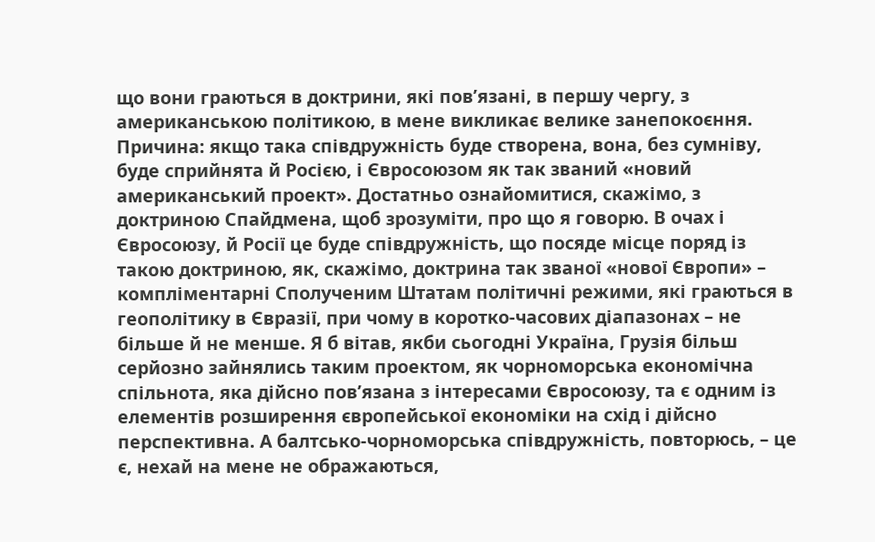що вони граються в доктрини, які пов’язані, в першу чергу, з американською політикою, в мене викликає велике занепокоєння. Причина: якщо така співдружність буде створена, вона, без сумніву, буде сприйнята й Росією, і Євросоюзом як так званий «новий американський проект». Достатньо ознайомитися, скажімо, з доктриною Спайдмена, щоб зрозуміти, про що я говорю. В очах і Євросоюзу, й Росії це буде співдружність, що посяде місце поряд із такою доктриною, як, скажімо, доктрина так званої «нової Європи» – компліментарні Сполученим Штатам політичні режими, які граються в геополітику в Євразії, при чому в коротко-часових діапазонах – не більше й не менше. Я б вітав, якби сьогодні Україна, Грузія більш серйозно зайнялись таким проектом, як чорноморська економічна спільнота, яка дійсно пов’язана з інтересами Євросоюзу, та є одним із елементів розширення європейської економіки на схід і дійсно перспективна. А балтсько-чорноморська співдружність, повторюсь, – це є, нехай на мене не ображаються,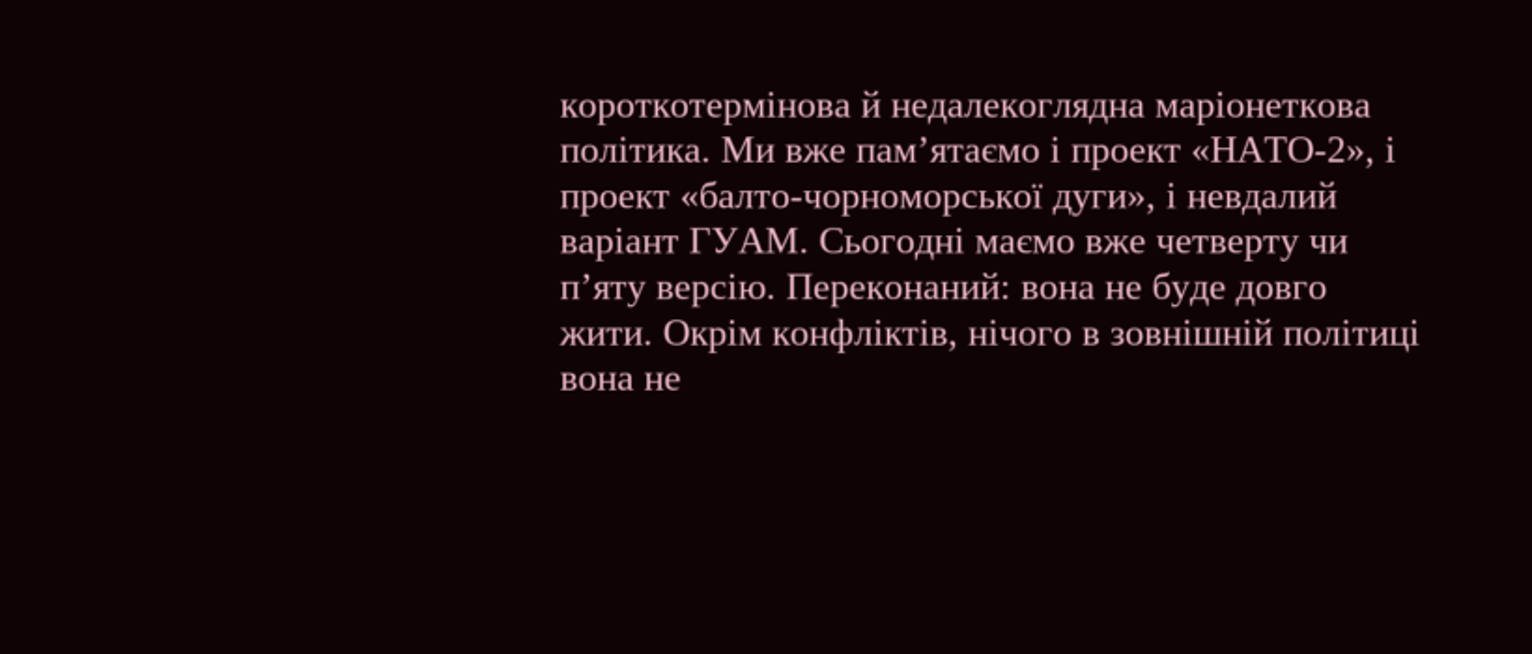короткотермінова й недалекоглядна маріонеткова політика. Ми вже пам’ятаємо і проект «НАТО-2», і проект «балто-чорноморської дуги», і невдалий варіант ГУАМ. Сьогодні маємо вже четверту чи п’яту версію. Переконаний: вона не буде довго жити. Окрім конфліктів, нічого в зовнішній політиці вона не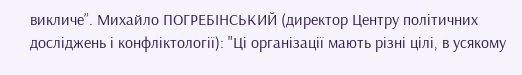викличе”. Михайло ПОГРЕБІНСЬКИЙ (директор Центру політичних досліджень і конфліктології): "Ці організації мають різні цілі, в усякому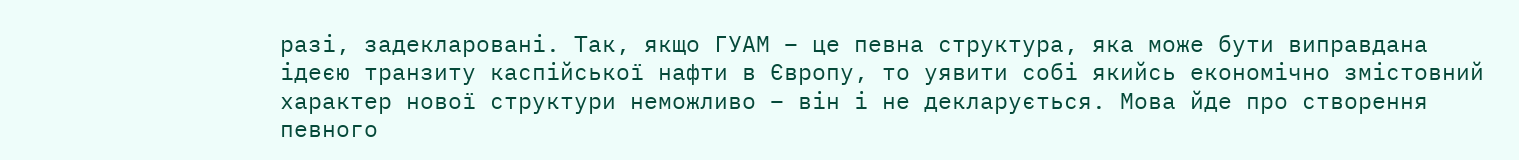разі, задекларовані. Так, якщо ГУАМ – це певна структура, яка може бути виправдана ідеєю транзиту каспійської нафти в Європу, то уявити собі якийсь економічно змістовний характер нової структури неможливо – він і не декларується. Мова йде про створення певного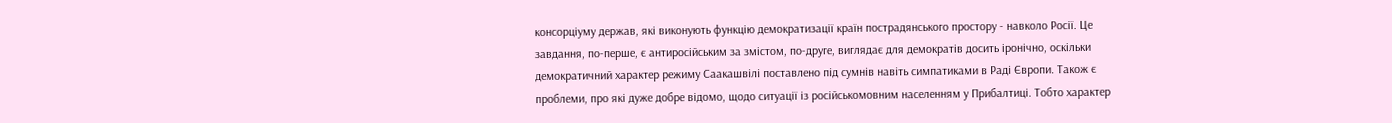консорціуму держав, які виконують функцію демократизації країн пострадянського простору - навколо Росії. Це завдання, по-перше, є антиросійським за змістом, по-друге, виглядає для демократів досить іронічно, оскільки демократичний характер режиму Саакашвілі поставлено під сумнів навіть симпатиками в Раді Європи. Також є проблеми, про які дуже добре відомо, щодо ситуації із російськомовним населенням у Прибалтиці. Тобто характер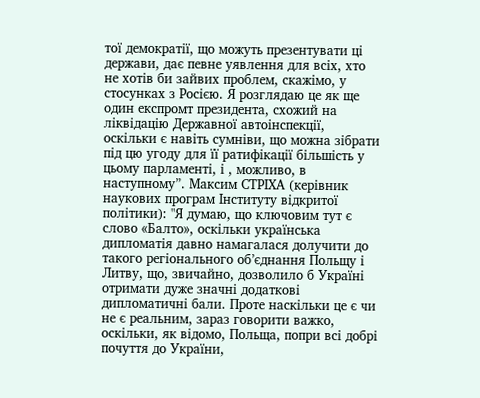тої демократії, що можуть презентувати ці держави, дає певне уявлення для всіх, хто не хотів би зайвих проблем, скажімо, у стосунках з Росією. Я розглядаю це як ще один експромт президента, схожий на ліквідацію Державної автоінспекції, оскільки є навіть сумніви, що можна зібрати під цю угоду для її ратифікації більшість у цьому парламенті, і , можливо, в наступному”. Максим СТРІХА (керівник наукових програм Інституту відкритої політики): "Я думаю, що ключовим тут є слово «Балто», оскільки українська дипломатія давно намагалася долучити до такого регіонального об’єднання Польщу і Литву, що, звичайно, дозволило б Україні отримати дуже значні додаткові дипломатичні бали. Проте наскільки це є чи не є реальним, зараз говорити важко, оскільки, як відомо, Польща, попри всі добрі почуття до України,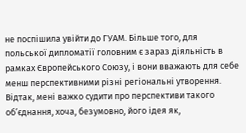не поспішила увійти до ГУАМ. Більше того, для польської дипломатії головним є зараз діяльність в рамках Європейського Союзу, і вони вважають для себе менш перспективними різні регіональні утворення. Відтак, мені важко судити про перспективи такого об’єднання, хоча, безумовно, його ідея як,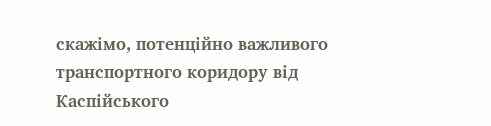скажімо, потенційно важливого транспортного коридору від Каспійського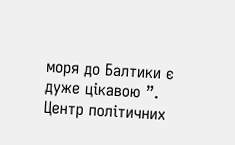моря до Балтики є дуже цікавою ”. Центр політичних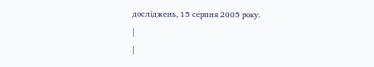досліджень, 15 серпня 2005 року.
|
|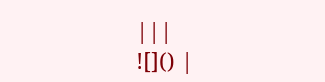|||
![]() |